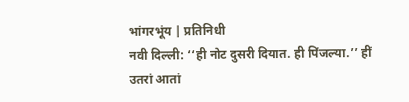भांगरभूंय | प्रतिनिधी
नवी दिल्ली: ‘‘ही नोट दुसरी दियात. ही पिंजल्या.’’ हीं उतरां आतां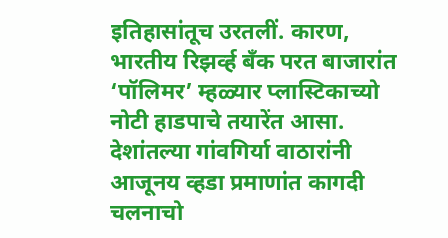इतिहासांतूच उरतलीं. कारण, भारतीय रिझर्व्ह बँक परत बाजारांत ‘पॉलिमर’ म्हळ्यार प्लास्टिकाच्यो नोटी हाडपाचे तयारेंत आसा. देशांतल्या गांवगिर्या वाठारांनी आजूनय व्हडा प्रमाणांत कागदी चलनाचो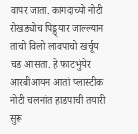वापर जाता. कागदाच्यो नोटी रोखड्योच पिड्ड्यार जाल्ल्यान ताचो विलो लावपाचो खर्चूय चड आसता. हे फाटभुंयेर आरबीआयन आतां प्लास्टीक नोटी चलनांत हाडपाची तयारी सुरू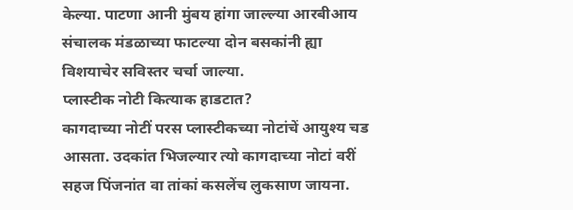केल्या. पाटणा आनी मुंबय हांगा जाल्ल्या आरबीआय संचालक मंडळाच्या फाटल्या दोन बसकांनी ह्या विशयाचेर सविस्तर चर्चा जाल्या.
प्लास्टीक नोटी कित्याक हाडटात?
कागदाच्या नोटीं परस प्लास्टीकच्या नोटांचें आयुश्य चड आसता. उदकांत भिजल्यार त्यो कागदाच्या नोटां वरीं सहज पिंजनांत वा तांकां कसलेंच लुकसाण जायना.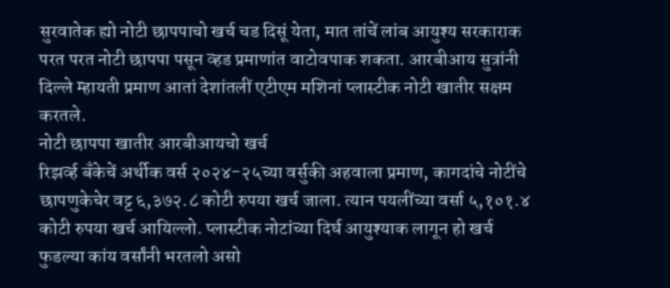सुरवातेक ह्यो नोटी छापपाचो खर्च चड दिसूं येता, मात तांचें लांब आयुश्य सरकाराक परत परत नोटी छापपा पसून व्हड प्रमाणांत वाटोवपाक शकता. आरबीआय सुत्रांनी दिल्ले म्हायती प्रमाण आतां देशांतलीं एटीएम मशिनां प्लास्टीक नोटी खातीर सक्षम करतले.
नोटी छापपा खातीर आरबीआयचो खर्च
रिझर्व्ह बँकेचें अर्थीक वर्स २०२४-२५च्या वर्सुकी अहवाला प्रमाण, कागदांचे नोटींचे छापणुकेचेर वट्ट ६,३७२.८ कोटी रुपया खर्च जाला. त्यान पयलींच्या वर्सा ५,१०१.४ कोटी रुपया खर्च आयिल्लो. प्लास्टीक नोटांच्या दिर्घ आयुश्याक लागून हो खर्च फुडल्या कांय वर्सांनी भरतलो असो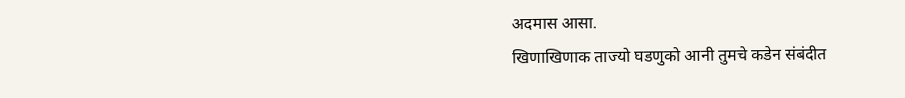अदमास आसा.
खिणाखिणाक ताज्यो घडणुको आनी तुमचे कडेन संबंदीत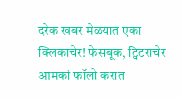दरेक खबर मेळयात एका क्लिकाचेर! फेसबूक, ट्विटराचेर आमकां फॉलो करात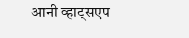आनी व्हाट्सएप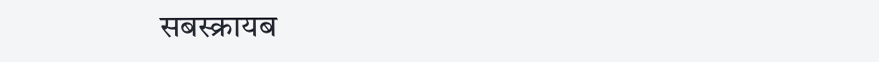सबस्क्रायब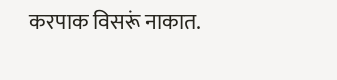करपाक विसरूं नाकात.